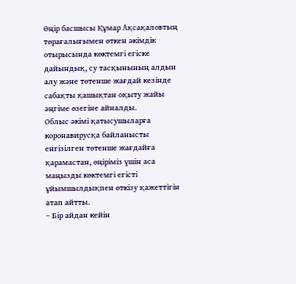Өңір басшысы Құмар Ақсақаловтың төрағалығымен өткен әкімдік отырысында көктемгі егіске дайындық, су тасқынының алдын алу және төтенше жағдай кезінде сабақты қашықтан оқыту жайы әңгіме өзегіне айналды.
Облыс әкімі қатысушыларға коронавирусқа байланысты енгізілген төтенше жағдайға қарамастан, өңіріміз үшін аса маңызды көктемгі егісті ұйымшылдықпен өткізу қажеттігін атап айтты.
– Бір айдан кейін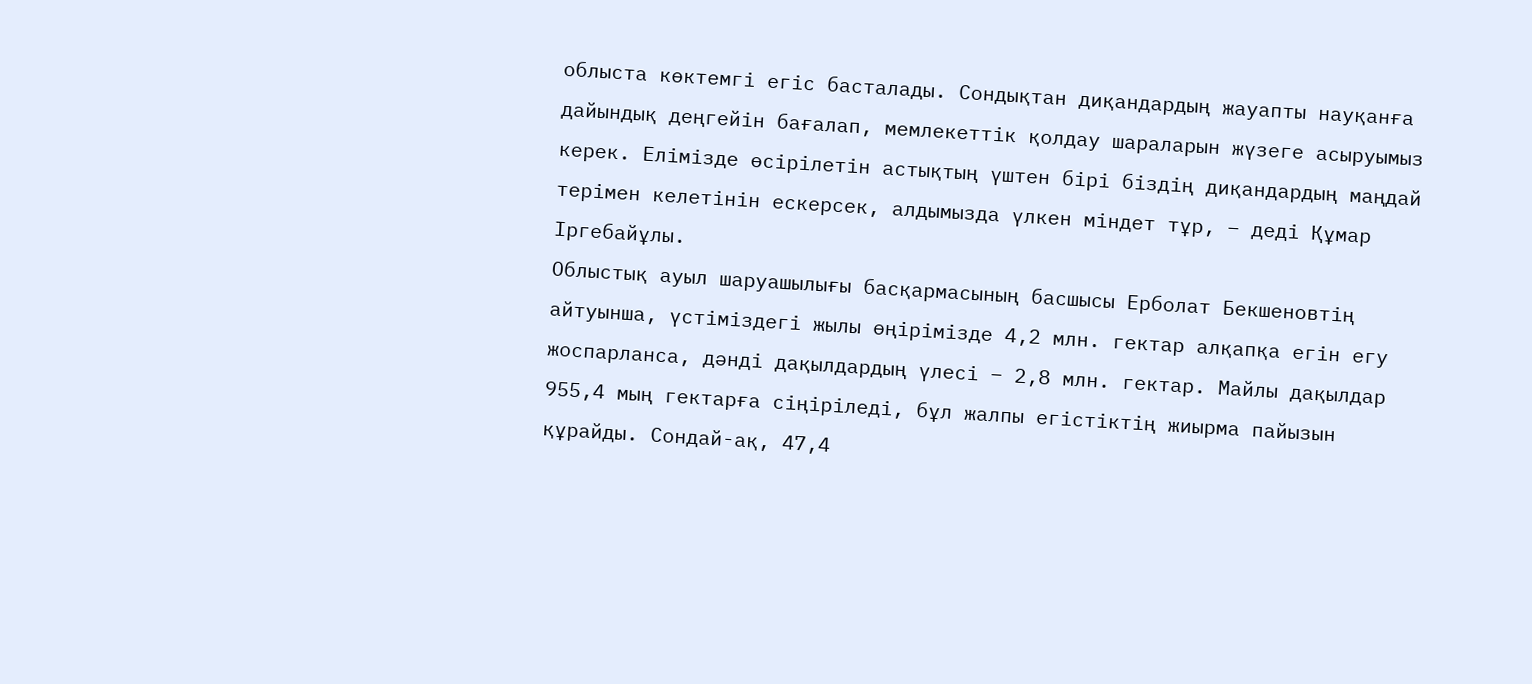облыста көктемгі егіс басталады. Сондықтан диқандардың жауапты науқанға дайындық деңгейін бағалап, мемлекеттік қолдау шараларын жүзеге асыруымыз керек. Елімізде өсірілетін астықтың үштен бірі біздің диқандардың маңдай терімен келетінін ескерсек, алдымызда үлкен міндет тұр, – деді Құмар Іргебайұлы.
Облыстық ауыл шаруашылығы басқармасының басшысы Ерболат Бекшеновтің айтуынша, үстіміздегі жылы өңірімізде 4,2 млн. гектар алқапқа егін егу жоспарланса, дәнді дақылдардың үлесі – 2,8 млн. гектар. Майлы дақылдар 955,4 мың гектарға сіңіріледі, бұл жалпы егістіктің жиырма пайызын құрайды. Сондай-ақ, 47,4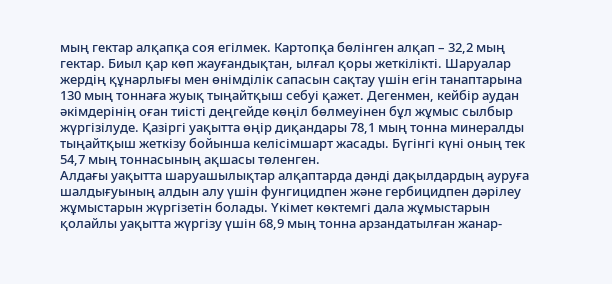мың гектар алқапқа соя егілмек. Картопқа бөлінген алқап – 32,2 мың гектар. Биыл қар көп жауғандықтан, ылғал қоры жеткілікті. Шаруалар жердің құнарлығы мен өнімділік сапасын сақтау үшін егін танаптарына 130 мың тоннаға жуық тыңайтқыш себуі қажет. Дегенмен, кейбір аудан әкімдерінің оған тиісті деңгейде көңіл бөлмеуінен бұл жұмыс сылбыр жүргізілуде. Қазіргі уақытта өңір диқандары 78,1 мың тонна минералды тыңайтқыш жеткізу бойынша келісімшарт жасады. Бүгінгі күні оның тек 54,7 мың тоннасының ақшасы төленген.
Алдағы уақытта шаруашылықтар алқаптарда дәнді дақылдардың ауруға шалдығуының алдын алу үшін фунгицидпен және гербицидпен дәрілеу жұмыстарын жүргізетін болады. Үкімет көктемгі дала жұмыстарын қолайлы уақытта жүргізу үшін 68,9 мың тонна арзандатылған жанар-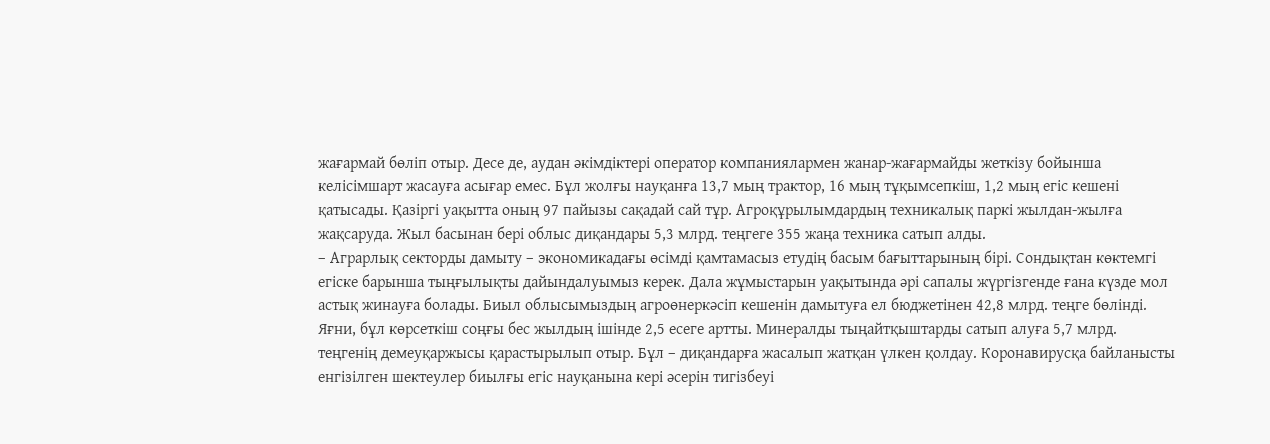жағармай бөліп отыр. Десе де, аудан әкімдіктері оператор компаниялармен жанар-жағармайды жеткізу бойынша келісімшарт жасауға асығар емес. Бұл жолғы науқанға 13,7 мың трактор, 16 мың тұқымсепкіш, 1,2 мың егіс кешені қатысады. Қазіргі уақытта оның 97 пайызы сақадай сай тұр. Агроқұрылымдардың техникалық паркі жылдан-жылға жақсаруда. Жыл басынан бері облыс диқандары 5,3 млрд. теңгеге 355 жаңа техника сатып алды.
– Аграрлық секторды дамыту – экономикадағы өсімді қамтамасыз етудің басым бағыттарының бірі. Сондықтан көктемгі егіске барынша тыңғылықты дайындалуымыз керек. Дала жұмыстарын уақытында әрі сапалы жүргізгенде ғана күзде мол астық жинауға болады. Биыл облысымыздың агроөнеркәсіп кешенін дамытуға ел бюджетінен 42,8 млрд. теңге бөлінді. Яғни, бұл көрсеткіш соңғы бес жылдың ішінде 2,5 есеге артты. Минералды тыңайтқыштарды сатып алуға 5,7 млрд. теңгенің демеуқаржысы қарастырылып отыр. Бұл – диқандарға жасалып жатқан үлкен қолдау. Коронавирусқа байланысты енгізілген шектеулер биылғы егіс науқанына кері әсерін тигізбеуі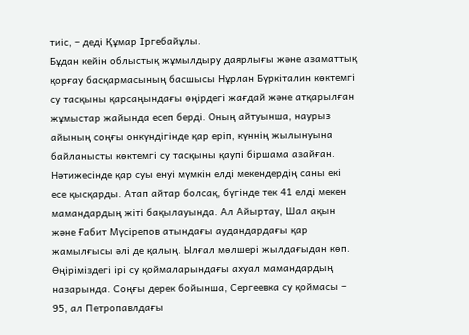тиіс, – деді Құмар Іргебайұлы.
Бұдан кейін облыстық жұмылдыру даярлығы және азаматтық қорғау басқармасының басшысы Нұрлан Бүркіталин көктемгі су тасқыны қарсаңындағы өңірдегі жағдай және атқарылған жұмыстар жайында есеп берді. Оның айтуынша, наурыз айының соңғы онкүндігінде қар еріп, күннің жылынуына байланысты көктемгі су тасқыны қаупі біршама азайған. Нәтижесінде қар суы енуі мүмкін елді мекендердің саны екі есе қысқарды. Атап айтар болсақ, бүгінде тек 41 елді мекен мамандардың жіті бақылауында. Ал Айыртау, Шал ақын және Ғабит Мүсірепов атындағы аудандардағы қар жамылғысы әлі де қалың. Ылғал мөлшері жылдағыдан көп. Өңіріміздегі ірі су қоймаларындағы ахуал мамандардың назарында. Соңғы дерек бойынша, Сергеевка су қоймасы – 95, ал Петропавлдағы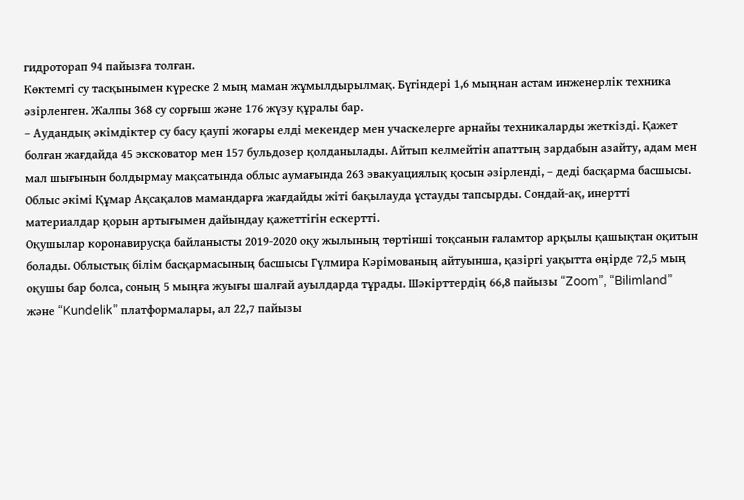гидроторап 94 пайызға толған.
Көктемгі су тасқынымен күреске 2 мың маман жұмылдырылмақ. Бүгіндері 1,6 мыңнан астам инженерлік техника әзірленген. Жалпы 368 су сорғыш және 176 жүзу құралы бар.
– Аудандық әкімдіктер су басу қаупі жоғары елді мекендер мен учаскелерге арнайы техникаларды жеткізді. Қажет болған жағдайда 45 эксковатор мен 157 бульдозер қолданылады. Айтып келмейтін апаттың зардабын азайту, адам мен мал шығынын болдырмау мақсатында облыс аумағында 263 эвакуациялық қосын әзірленді, – деді басқарма басшысы.
Облыс әкімі Құмар Ақсақалов мамандарға жағдайды жіті бақылауда ұстауды тапсырды. Сондай-ақ, инертті материалдар қорын артығымен дайындау қажеттігін ескертті.
Оқушылар коронавирусқа байланысты 2019-2020 оқу жылының төртінші тоқсанын ғаламтор арқылы қашықтан оқитын болады. Облыстық білім басқармасының басшысы Гүлмира Кәрімованың айтуынша, қазіргі уақытта өңірде 72,5 мың оқушы бар болса, соның 5 мыңға жуығы шалғай ауылдарда тұрады. Шәкірттердің 66,8 пайызы “Zoom”, “Bilimland” және “Kundelik” платформалары, ал 22,7 пайызы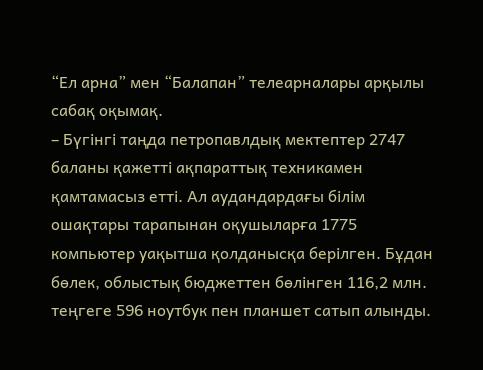“Ел арна” мен “Балапан” телеарналары арқылы сабақ оқымақ.
– Бүгінгі таңда петропавлдық мектептер 2747 баланы қажетті ақпараттық техникамен қамтамасыз етті. Ал аудандардағы білім ошақтары тарапынан оқушыларға 1775 компьютер уақытша қолданысқа берілген. Бұдан бөлек, облыстық бюджеттен бөлінген 116,2 млн. теңгеге 596 ноутбук пен планшет сатып алынды.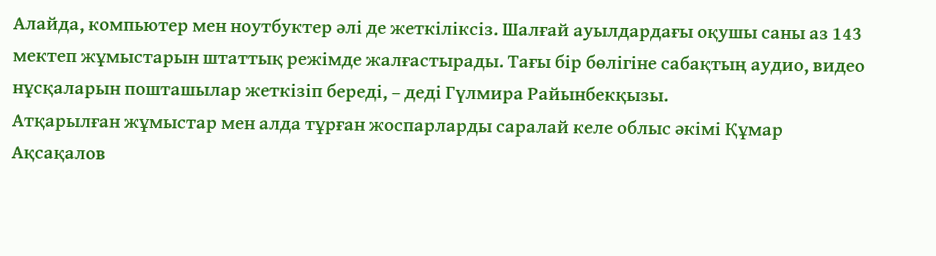Алайда, компьютер мен ноутбуктер әлі де жеткіліксіз. Шалғай ауылдардағы оқушы саны аз 143 мектеп жұмыстарын штаттық режімде жалғастырады. Тағы бір бөлігіне сабақтың аудио, видео нұсқаларын пошташылар жеткізіп береді, – деді Гүлмира Райынбекқызы.
Атқарылған жұмыстар мен алда тұрған жоспарларды саралай келе облыс әкімі Құмар Ақсақалов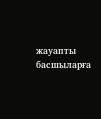жауапты басшыларға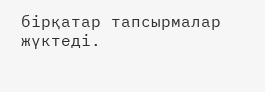бірқатар тапсырмалар жүктеді.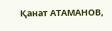Қанат АТАМАНОВ,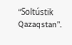“Soltústik Qazaqstan”.